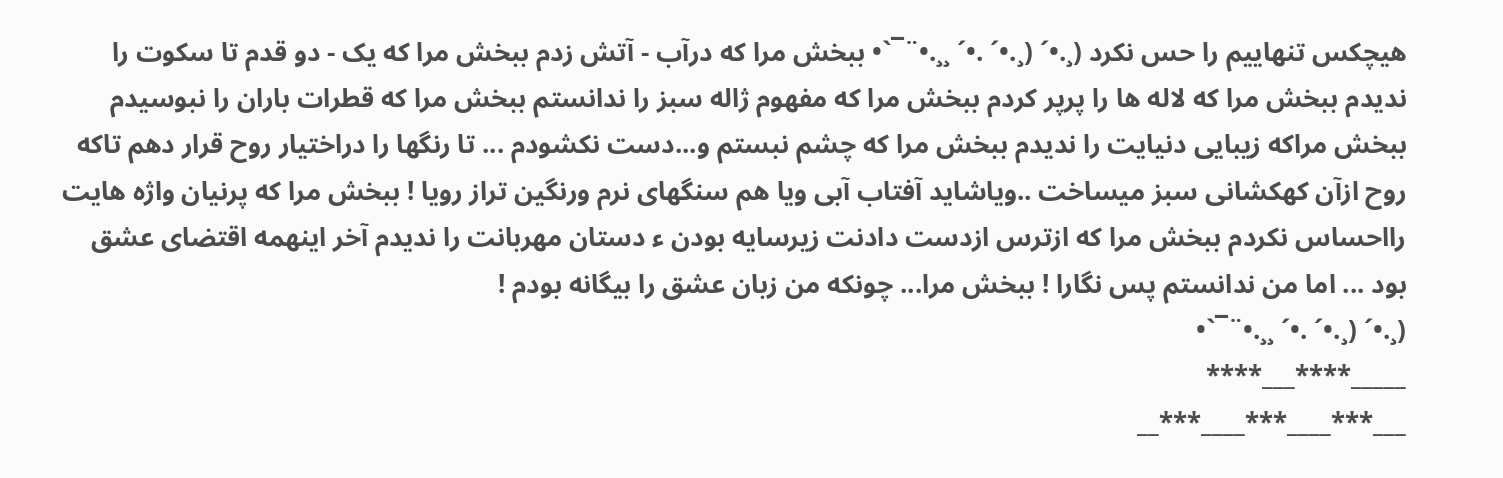هیچکس تنهاییم را حس نکرد (¸.•´ (¸.•´ .•´ ¸¸.•¨¯`• ببخش مرا که درآب - آتش زدم ببخش مرا که یک - دو قدم تا سکوت را ندیدم ببخش مرا که لاله ها را پرپر کردم ببخش مرا که مفهوم ژاله سبز را ندانستم ببخش مرا که قطرات باران را نبوسیدم ببخش مراکه زیبایی دنیایت را ندیدم ببخش مرا که چشم نبستم و...دست نکشودم ... تا رنگها را دراختیار روح قرار دهم تاکه روح ازآن کهکشانی سبز میساخت ..ویاشاید آفتاب آبی ویا هم سنگهای نرم ورنگین تراز رویا ! ببخش مرا که پرنیان واژه هایت رااحساس نکردم ببخش مرا که ازترس ازدست دادنت زیرسایه بودن ء دستان مهربانت را ندیدم آخر اینهمه اقتضای عشق بود ... اما من ندانستم پس نگارا ! ببخش مرا... چونکه من زبان عشق را بیگانه بودم !
(¸.•´ (¸.•´ .•´ ¸¸.•¨¯`•
_____****___****
___***____***____***__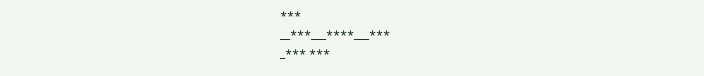***
__***___****___***
_*** ***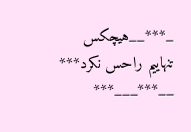_***__هیچکس تنهاییم راحس نکرد***
__***___***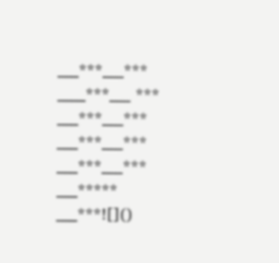___***___***
____***___ ***
___***___***
___***___***
___***___***
___*****
___***![]()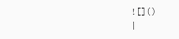![]()
|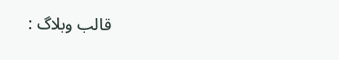قالب وبلاگ :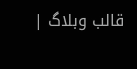قالب وبلاگ |